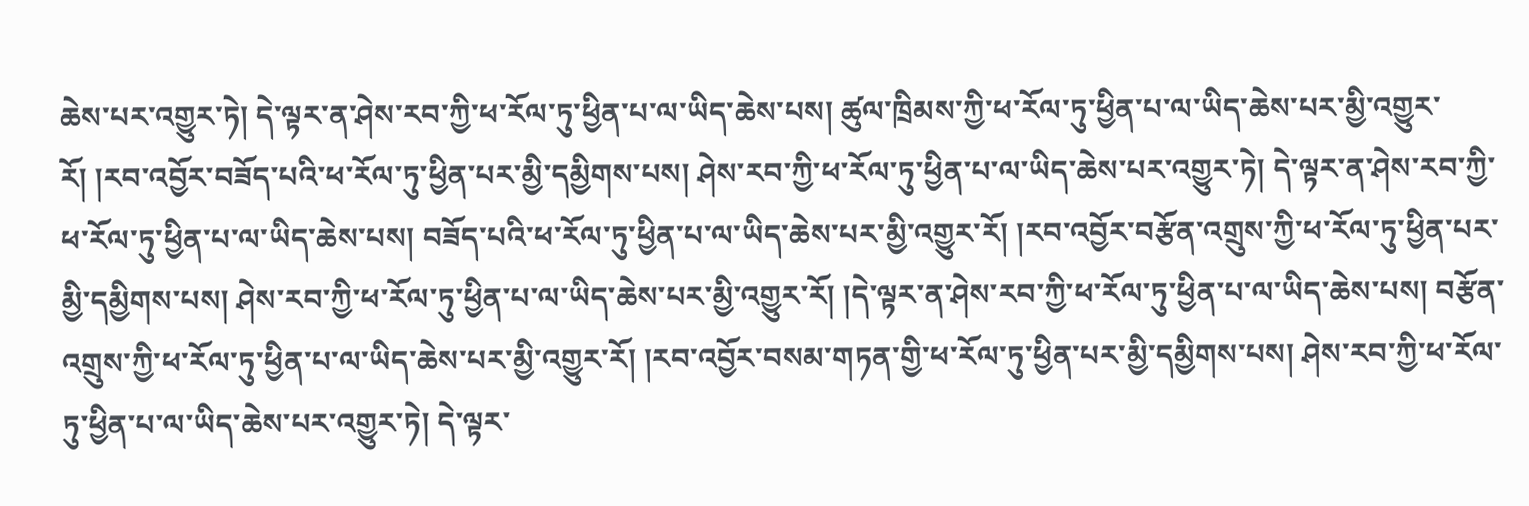ཆེས་པར་འགྱུར་ཏེ། དེ་ལྟར་ན་ཤེས་རབ་ཀྱི་ཕ་རོལ་ཏུ་ཕྱིན་པ་ལ་ཡིད་ཆེས་པས། ཚུལ་ཁྲིམས་ཀྱི་ཕ་རོལ་ཏུ་ཕྱིན་པ་ལ་ཡིད་ཆེས་པར་མྱི་འགྱུར་རོ། །རབ་འབྱོར་བཟོད་པའི་ཕ་རོལ་ཏུ་ཕྱིན་པར་མྱི་དམྱིགས་པས། ཤེས་རབ་ཀྱི་ཕ་རོལ་ཏུ་ཕྱིན་པ་ལ་ཡིད་ཆེས་པར་འགྱུར་ཏེ། དེ་ལྟར་ན་ཤེས་རབ་ཀྱི་ཕ་རོལ་ཏུ་ཕྱིན་པ་ལ་ཡིད་ཆེས་པས། བཟོད་པའི་ཕ་རོལ་ཏུ་ཕྱིན་པ་ལ་ཡིད་ཆེས་པར་མྱི་འགྱུར་རོ། །རབ་འབྱོར་བརྩོན་འགྲུས་ཀྱི་ཕ་རོལ་ཏུ་ཕྱིན་པར་མྱི་དམྱིགས་པས། ཤེས་རབ་ཀྱི་ཕ་རོལ་ཏུ་ཕྱིན་པ་ལ་ཡིད་ཆེས་པར་མྱི་འགྱུར་རོ། །དེ་ལྟར་ན་ཤེས་རབ་ཀྱི་ཕ་རོལ་ཏུ་ཕྱིན་པ་ལ་ཡིད་ཆེས་པས། བརྩོན་འགྲུས་ཀྱི་ཕ་རོལ་ཏུ་ཕྱིན་པ་ལ་ཡིད་ཆེས་པར་མྱི་འགྱུར་རོ། །རབ་འབྱོར་བསམ་གཏན་གྱི་ཕ་རོལ་ཏུ་ཕྱིན་པར་མྱི་དམྱིགས་པས། ཤེས་རབ་ཀྱི་ཕ་རོལ་ཏུ་ཕྱིན་པ་ལ་ཡིད་ཆེས་པར་འགྱུར་ཏེ། དེ་ལྟར་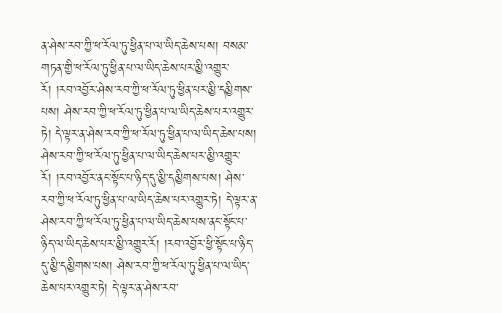ན་ཤེས་རབ་ཀྱི་ཕ་རོལ་ཏུ་ཕྱིན་པ་ལ་ཡིད་ཆེས་པས། བསམ་གཏན་གྱི་ཕ་རོལ་ཏུ་ཕྱིན་པ་ལ་ཡིད་ཆེས་པར་མྱི་འགྱུར་རོ། །རབ་འབྱོར་ཤེས་རབ་ཀྱི་ཕ་རོལ་ཏུ་ཕྱིན་པར་མྱི་དམྱིགས་པས། ཤེས་རབ་ཀྱི་ཕ་རོལ་ཏུ་ཕྱིན་པ་ལ་ཡིད་ཆེས་པར་འགྱུར་ཏེ། དེ་ལྟར་ན་ཤེས་རབ་ཀྱི་ཕ་རོལ་ཏུ་ཕྱིན་པ་ལ་ཡིད་ཆེས་པས། ཤེས་རབ་ཀྱི་ཕ་རོལ་ཏུ་ཕྱིན་པ་ལ་ཡིད་ཆེས་པར་མྱི་འགྱུར་རོ། །རབ་འབྱོར་ནང་སྟོང་པ་ཉིད་དུ་མྱི་དམྱིགས་པས། ཤེས་རབ་ཀྱི་ཕ་རོལ་ཏུ་ཕྱིན་པ་ལ་ཡིད་ཆེས་པར་འགྱུར་ཏེ། དེ་ལྟར་ན་ཤེས་རབ་ཀྱི་ཕ་རོལ་ཏུ་ཕྱིན་པ་ལ་ཡིད་ཆེས་པས་ནང་སྟོང་པ་ཉིད་ལ་ཡིད་ཆེས་པར་མྱི་འགྱུར་རོ། །རབ་འབྱོར་ཕྱི་སྟོང་པ་ཉིད་དུ་མྱི་དམྱིགས་པས། ཤེས་རབ་ཀྱི་ཕ་རོལ་ཏུ་ཕྱིན་པ་ལ་ཡིད་ཆེས་པར་འགྱུར་ཏེ། དེ་ལྟར་ན་ཤེས་རབ་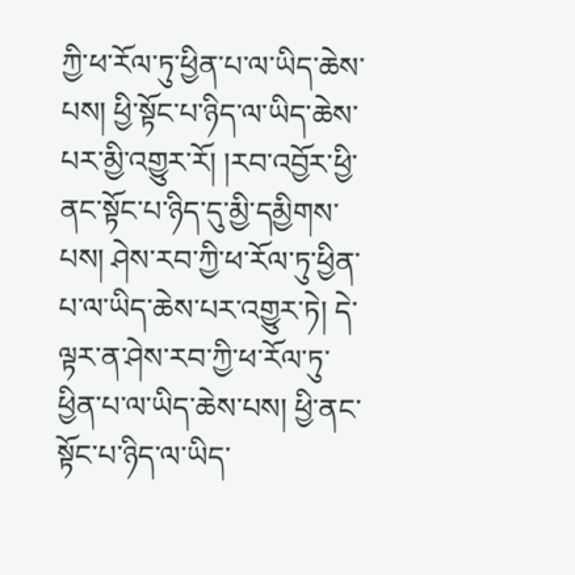ཀྱི་ཕ་རོལ་ཏུ་ཕྱིན་པ་ལ་ཡིད་ཆེས་པས། ཕྱི་སྟོང་པ་ཉིད་ལ་ཡིད་ཆེས་པར་མྱི་འགྱུར་རོ། །རབ་འབྱོར་ཕྱི་ནང་སྟོང་པ་ཉིད་དུ་མྱི་དམྱིགས་པས། ཤེས་རབ་ཀྱི་ཕ་རོལ་ཏུ་ཕྱིན་པ་ལ་ཡིད་ཆེས་པར་འགྱུར་ཏེ། དེ་ལྟར་ན་ཤེས་རབ་ཀྱི་ཕ་རོལ་ཏུ་ཕྱིན་པ་ལ་ཡིད་ཆེས་པས། ཕྱི་ནང་སྟོང་པ་ཉིད་ལ་ཡིད་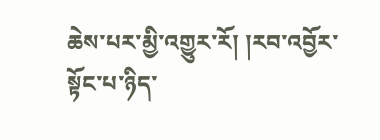ཆེས་པར་མྱི་འགྱུར་རོ། །རབ་འབྱོར་སྟོང་པ་ཉིད་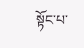སྟོང་པ་